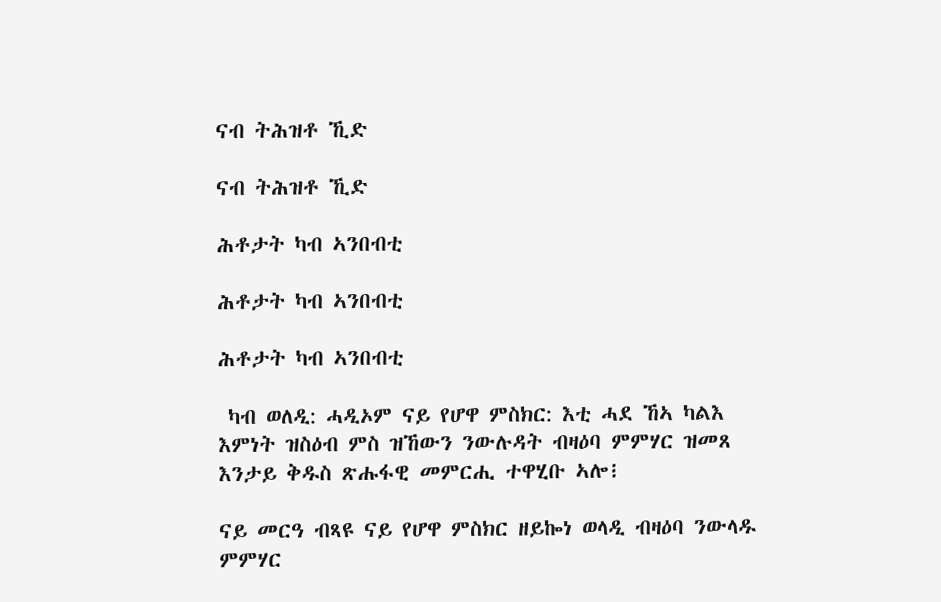ናብ ትሕዝቶ ኺድ

ናብ ትሕዝቶ ኺድ

ሕቶታት ካብ ኣንበብቲ

ሕቶታት ካብ ኣንበብቲ

ሕቶታት ካብ ኣንበብቲ

 ካብ ወለዲ: ሓዲኦም ናይ የሆዋ ምስክር: እቲ ሓደ ኸኣ ካልእ እምነት ዝስዕብ ምስ ዝኸውን ንውሉዳት ብዛዕባ ምምሃር ዝመጸ እንታይ ቅዱስ ጽሑፋዊ መምርሒ ተዋሂቡ ኣሎ፧

ናይ መርዓ ብጻዩ ናይ የሆዋ ምስክር ዘይኰነ ወላዲ ብዛዕባ ንውላዱ ምምሃር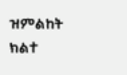ዝምልከት ክልተ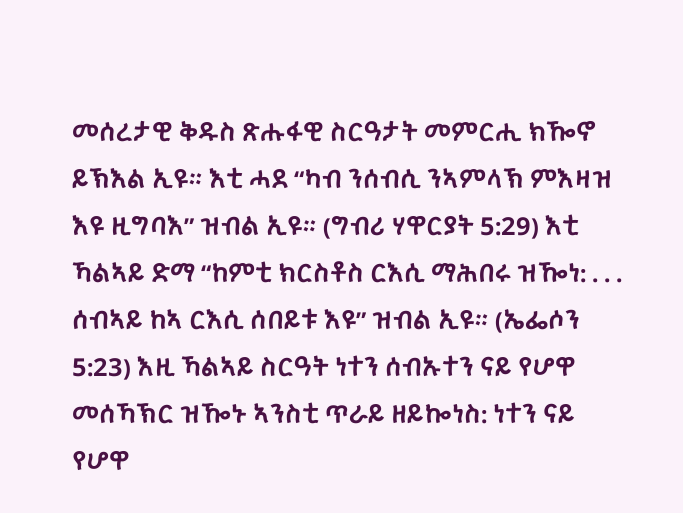መሰረታዊ ቅዱስ ጽሑፋዊ ስርዓታት መምርሒ ክዀኖ ይኽእል ኢዩ። እቲ ሓደ “ካብ ንሰብሲ ንኣምላኽ ምእዛዝ እዩ ዚግባእ” ዝብል ኢዩ። (ግብሪ ሃዋርያት 5:29) እቲ ኻልኣይ ድማ “ከምቲ ክርስቶስ ርእሲ ማሕበሩ ዝዀነ: . . . ሰብኣይ ከኣ ርእሲ ሰበይቱ እዩ” ዝብል ኢዩ። (ኤፌሶን 5:23) እዚ ኻልኣይ ስርዓት ነተን ሰብኡተን ናይ የሆዋ መሰኻኽር ዝዀኑ ኣንስቲ ጥራይ ዘይኰነስ: ነተን ናይ የሆዋ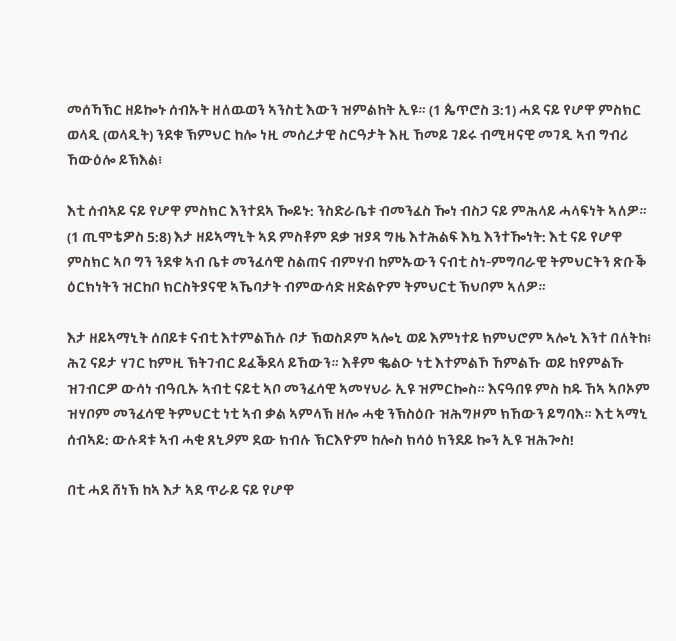መሰኻኽር ዘይኰኑ ሰብኡት ዘለዉወን ኣንስቲ እውን ዝምልከት ኢዩ። (1 ጴጥሮስ 3:1) ሓደ ናይ የሆዋ ምስክር ወላዲ (ወላዲት) ንደቁ ኽምህር ከሎ ነዚ መሰረታዊ ስርዓታት እዚ ኸመይ ገይሩ ብሚዛናዊ መገዲ ኣብ ግብሪ ኸውዕሎ ይኽእል፧

እቲ ሰብኣይ ናይ የሆዋ ምስክር እንተደኣ ዀይኑ: ንስድራቤቱ ብመንፈስ ዀነ ብስጋ ናይ ምሕላይ ሓላፍነት ኣለዎ። (1 ጢሞቴዎስ 5:8) እታ ዘይኣማኒት ኣደ ምስቶም ደቃ ዝያዳ ግዜ እተሕልፍ እኳ እንተዀነት: እቲ ናይ የሆዋ ምስክር ኣቦ ግን ንደቁ ኣብ ቤቱ መንፈሳዊ ስልጠና ብምሃብ ከምኡውን ናብቲ ስነ-ምግባራዊ ትምህርትን ጽቡቕ ዕርክነትን ዝርከቦ ክርስትያናዊ ኣኼባታት ብምውሳድ ዘድልዮም ትምህርቲ ኽህቦም ኣለዎ።

እታ ዘይኣማኒት ሰበይቱ ናብቲ እተምልኸሉ ቦታ ኽወስዶም ኣሎኒ ወይ እምነተይ ክምህሮም ኣሎኒ እንተ በለትከ፧ ሕጊ ናይታ ሃገር ከምዚ ኽትገብር ይፈቕደላ ይኸውን። እቶም ቈልዑ ነቲ እተምልኾ ኸምልኹ ወይ ከየምልኹ ዝገብርዎ ውሳነ ብዓቢኡ ኣብቲ ናይቲ ኣቦ መንፈሳዊ ኣመሃህራ ኢዩ ዝምርኰስ። እናዓበዩ ምስ ከዱ ኸኣ ኣቦኦም ዝሃቦም መንፈሳዊ ትምህርቲ ነቲ ኣብ ቃል ኣምላኽ ዘሎ ሓቂ ንኽስዕቡ ዝሕግዞም ክኸውን ይግባእ። እቲ ኣማኒ ሰብኣይ: ውሉዳቱ ኣብ ሓቂ ጸኒዖም ደው ክብሉ ኽርእዮም ከሎስ ክሳዕ ክንደይ ኰን ኢዩ ዝሕጐስ!

በቲ ሓደ ሸነኽ ከኣ እታ ኣደ ጥራይ ናይ የሆዋ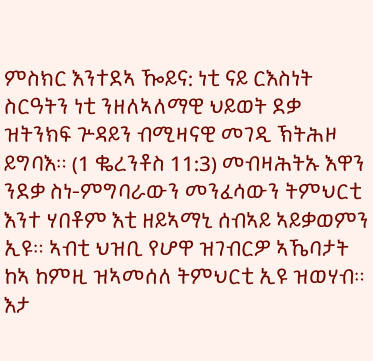ምስክር እንተደኣ ዀይና: ነቲ ናይ ርእስነት ስርዓትን ነቲ ንዘለኣለማዊ ህይወት ደቃ ዝትንክፍ ጕዳይን ብሚዛናዊ መገዲ ኽትሕዞ ይግባእ። (1 ቈረንቶስ 11:3) መብዛሕትኡ እዋን ንደቃ ስነ-ምግባራውን መንፈሳውን ትምህርቲ እንተ ሃበቶም እቲ ዘይኣማኒ ሰብኣይ ኣይቃወምን ኢዩ። ኣብቲ ህዝቢ የሆዋ ዝገብርዎ ኣኼባታት ከኣ ከምዚ ዝኣመሰለ ትምህርቲ ኢዩ ዝወሃብ። እታ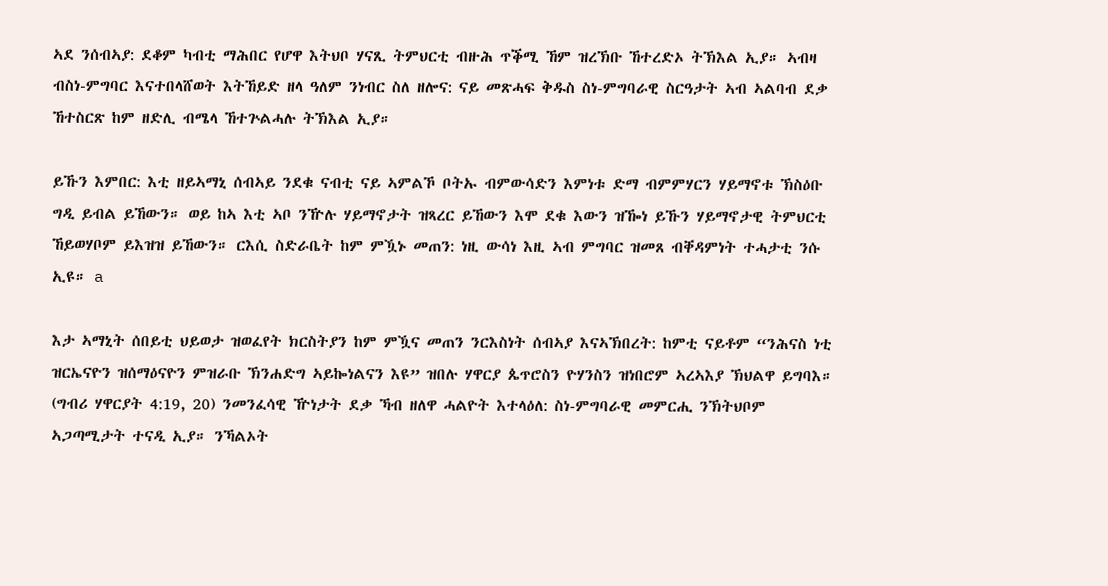ኣደ ንሰብኣያ: ደቆም ካብቲ ማሕበር የሆዋ እትህቦ ሃናጺ ትምህርቲ ብዙሕ ጥቕሚ ኸም ዝረኽቡ ኸተረድኦ ትኽእል ኢያ። ኣብዛ ብስነ-ምግባር እናተበላሸወት እትኸይድ ዘላ ዓለም ንነብር ስለ ዘሎና: ናይ መጽሓፍ ቅዱስ ስነ-ምግባራዊ ስርዓታት ኣብ ኣልባብ ደቃ ኸተስርጽ ከም ዘድሊ ብሜላ ኸተጕልሓሉ ትኽእል ኢያ።

ይኹን እምበር: እቲ ዘይኣማኒ ሰብኣይ ንደቁ ናብቲ ናይ ኣምልኾ ቦትኡ ብምውሳድን እምነቱ ድማ ብምምሃርን ሃይማኖቱ ኽስዕቡ ግዲ ይብል ይኸውን። ወይ ከኣ እቲ ኣቦ ንዅሉ ሃይማኖታት ዝጻረር ይኸውን እሞ ደቁ እውን ዝዀነ ይኹን ሃይማኖታዊ ትምህርቲ ኸይወሃቦም ይእዝዝ ይኸውን። ርእሲ ስድራቤት ከም ምዃኑ መጠን: ነዚ ውሳነ እዚ ኣብ ምግባር ዝመጸ ብቐዳምነት ተሓታቲ ንሱ ኢዩ። a

እታ ኣማኒት ሰበይቲ ህይወታ ዝወፈየት ክርስትያን ከም ምዃና መጠን ንርእስነት ሰብኣያ እናኣኽበረት: ከምቲ ናይቶም “ንሕናስ ነቲ ዝርኤናዮን ዝሰማዕናዮን ምዝራቡ ኽንሐድግ ኣይኰነልናን እዩ” ዝበሉ ሃዋርያ ጴጥሮስን ዮሃንስን ዝነበሮም ኣረኣእያ ኽህልዋ ይግባእ። (ግብሪ ሃዋርያት 4:19, 20) ንመንፈሳዊ ዅነታት ደቃ ኻብ ዘለዋ ሓልዮት እተላዕለ: ስነ-ምግባራዊ መምርሒ ንኽትህቦም ኣጋጣሚታት ተናዲ ኢያ። ንኻልኦት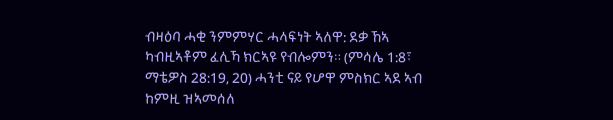ብዛዕባ ሓቂ ንምምሃር ሓላፍነት ኣለዋ: ደቃ ኸኣ ካብዚኣቶም ፈሊኻ ክርኣዩ የብሎምን። (ምሳሌ 1:8፣ ማቴዎስ 28:19, 20) ሓንቲ ናይ የሆዋ ምስክር ኣደ ኣብ ከምዚ ዝኣመሰለ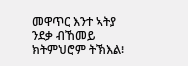መዋጥር እንተ ኣትያ ንደቃ ብኸመይ ክትምህሮም ትኽእል፧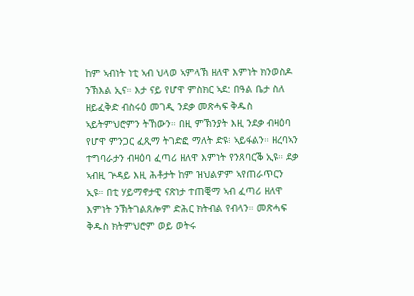ከም ኣብነት ነቲ ኣብ ህላወ ኣምላኽ ዘለዋ እምነት ክንወስዶ ንኽእል ኢና። እታ ናይ የሆዋ ምስክር ኣደ: በዓል ቤታ ስለ ዘይፈቅድ ብስሩዕ መገዲ ንደቃ መጽሓፍ ቅዱስ ኣይትምህሮምን ትኸውን። በዚ ምኽንያት እዚ ንደቃ ብዛዕባ የሆዋ ምንጋር ፈጺማ ትገድፎ ማለት ድዩ፧ ኣይፋልን። ዘረባኣን ተግባራታን ብዛዕባ ፈጣሪ ዘለዋ እምነት የንጸባርቕ ኢዩ። ደቃ ኣብዚ ጕዳይ እዚ ሕቶታት ከም ዝህልዎም ኣየጠራጥርን ኢዩ። በቲ ሃይማኖታዊ ናጽነታ ተጠቒማ ኣብ ፈጣሪ ዘለዋ እምነት ንኽትገልጸሎም ድሕር ክትብል የብላን። መጽሓፍ ቅዱስ ክትምህሮም ወይ ወትሩ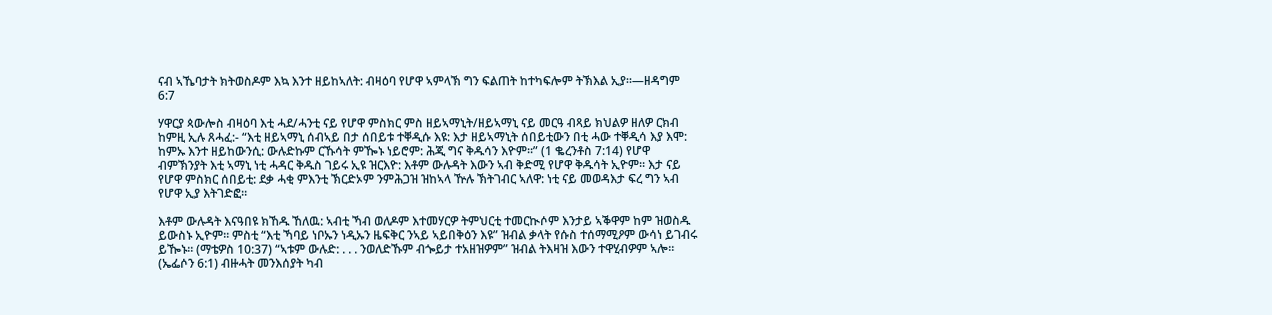ናብ ኣኼባታት ክትወስዶም እኳ እንተ ዘይከኣለት: ብዛዕባ የሆዋ ኣምላኽ ግን ፍልጠት ከተካፍሎም ትኽእል ኢያ።—ዘዳግም 6:7

ሃዋርያ ጳውሎስ ብዛዕባ እቲ ሓደ/ሓንቲ ናይ የሆዋ ምስክር ምስ ዘይኣማኒት/ዘይኣማኒ ናይ መርዓ ብጻይ ክህልዎ ዘለዎ ርክብ ከምዚ ኢሉ ጸሓፈ:- “እቲ ዘይኣማኒ ሰብኣይ በታ ሰበይቱ ተቐዲሱ እዩ: እታ ዘይኣማኒት ሰበይቲውን በቲ ሓው ተቐዲሳ እያ እሞ: ከምኡ እንተ ዘይከውንሲ: ውሉድኩም ርኹሳት ምዀኑ ነይሮም: ሕጂ ግና ቅዱሳን እዮም።” (1 ቈረንቶስ 7:14) የሆዋ ብምኽንያት እቲ ኣማኒ ነቲ ሓዳር ቅዱስ ገይሩ ኢዩ ዝርእዮ: እቶም ውሉዳት እውን ኣብ ቅድሚ የሆዋ ቅዱሳት ኢዮም። እታ ናይ የሆዋ ምስክር ሰበይቲ: ደቃ ሓቂ ምእንቲ ኽርድኦም ንምሕጋዝ ዝከኣላ ዅሉ ኽትገብር ኣለዋ: ነቲ ናይ መወዳእታ ፍረ ግን ኣብ የሆዋ ኢያ እትገድፎ።

እቶም ውሉዳት እናዓበዩ ክኸዱ ኸለዉ: ኣብቲ ኻብ ወለዶም እተመሃርዎ ትምህርቲ ተመርኲሶም እንታይ ኣቕዋም ከም ዝወስዱ ይውስኑ ኢዮም። ምስቲ “እቲ ኻባይ ነቦኡን ነዲኡን ዜፍቅር ንኣይ ኣይበቅዕን እዩ” ዝብል ቃላት የሱስ ተሰማሚዖም ውሳነ ይገብሩ ይዀኑ። (ማቴዎስ 10:37) “ኣቱም ውሉድ: . . . ንወለድኹም ብጐይታ ተአዘዝዎም” ዝብል ትእዛዝ እውን ተዋሂብዎም ኣሎ። (ኤፌሶን 6:1) ብዙሓት መንእሰያት ካብ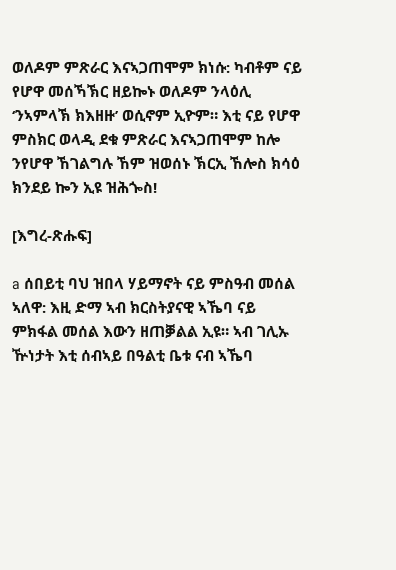ወለዶም ምጽራር እናኣጋጠሞም ክነሱ: ካብቶም ናይ የሆዋ መሰኻኽር ዘይኰኑ ወለዶም ንላዕሊ ‘ንኣምላኽ ክእዘዙ’ ወሲኖም ኢዮም። እቲ ናይ የሆዋ ምስክር ወላዲ ደቁ ምጽራር እናኣጋጠሞም ከሎ ንየሆዋ ኸገልግሉ ኸም ዝወሰኑ ኽርኢ ኸሎስ ክሳዕ ክንደይ ኰን ኢዩ ዝሕጐስ!

[እግረ-ጽሑፍ]

a ሰበይቲ ባህ ዝበላ ሃይማኖት ናይ ምስዓብ መሰል ኣለዋ: እዚ ድማ ኣብ ክርስትያናዊ ኣኼባ ናይ ምክፋል መሰል እውን ዘጠቓልል ኢዩ። ኣብ ገሊኡ ዅነታት እቲ ሰብኣይ በዓልቲ ቤቱ ናብ ኣኼባ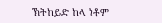ኽትከይድ ከላ ነቶም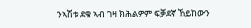ንኣሽቱ ደቁ ኣብ ገዛ ክሕልዎም ፍቓደኛ ኸይከውን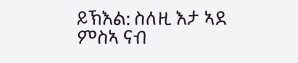ይኽእል: ስለዚ እታ ኣደ ምስኣ ናብ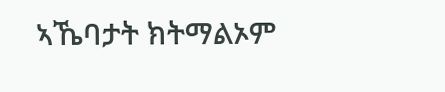ኣኼባታት ክትማልኦም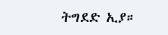ትግደድ ኢያ።